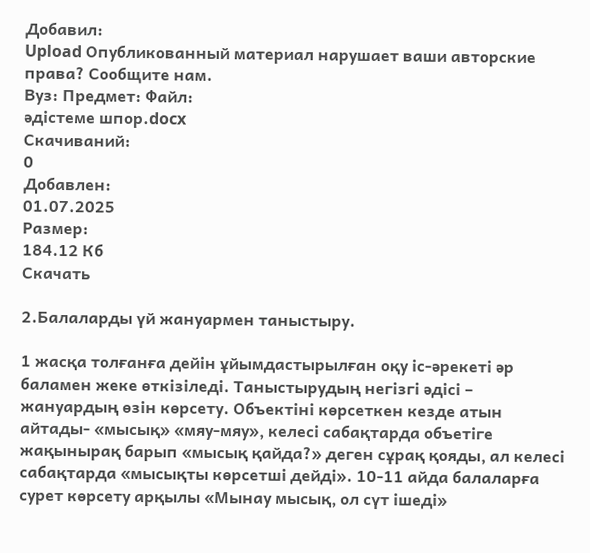Добавил:
Upload Опубликованный материал нарушает ваши авторские права? Сообщите нам.
Вуз: Предмет: Файл:
әдістеме шпор.docx
Скачиваний:
0
Добавлен:
01.07.2025
Размер:
184.12 Кб
Скачать

2.Балаларды үй жануармен таныстыру.

1 жасқа толғанға дейін ұйымдастырылған оқу іс-әрекеті әр баламен жеке өткізіледі. Таныстырудың негізгі әдісі – жануардың өзін көрсету. Объектіні көрсеткен кезде атын айтады- «мысық» «мяу-мяу», келесі сабақтарда объетіге жақынырақ барып «мысық қайда?» деген сұрақ қояды, ал келесі сабақтарда «мысықты көрсетші дейді». 10-11 айда балаларға сурет көрсету арқылы «Мынау мысық, ол сүт ішеді»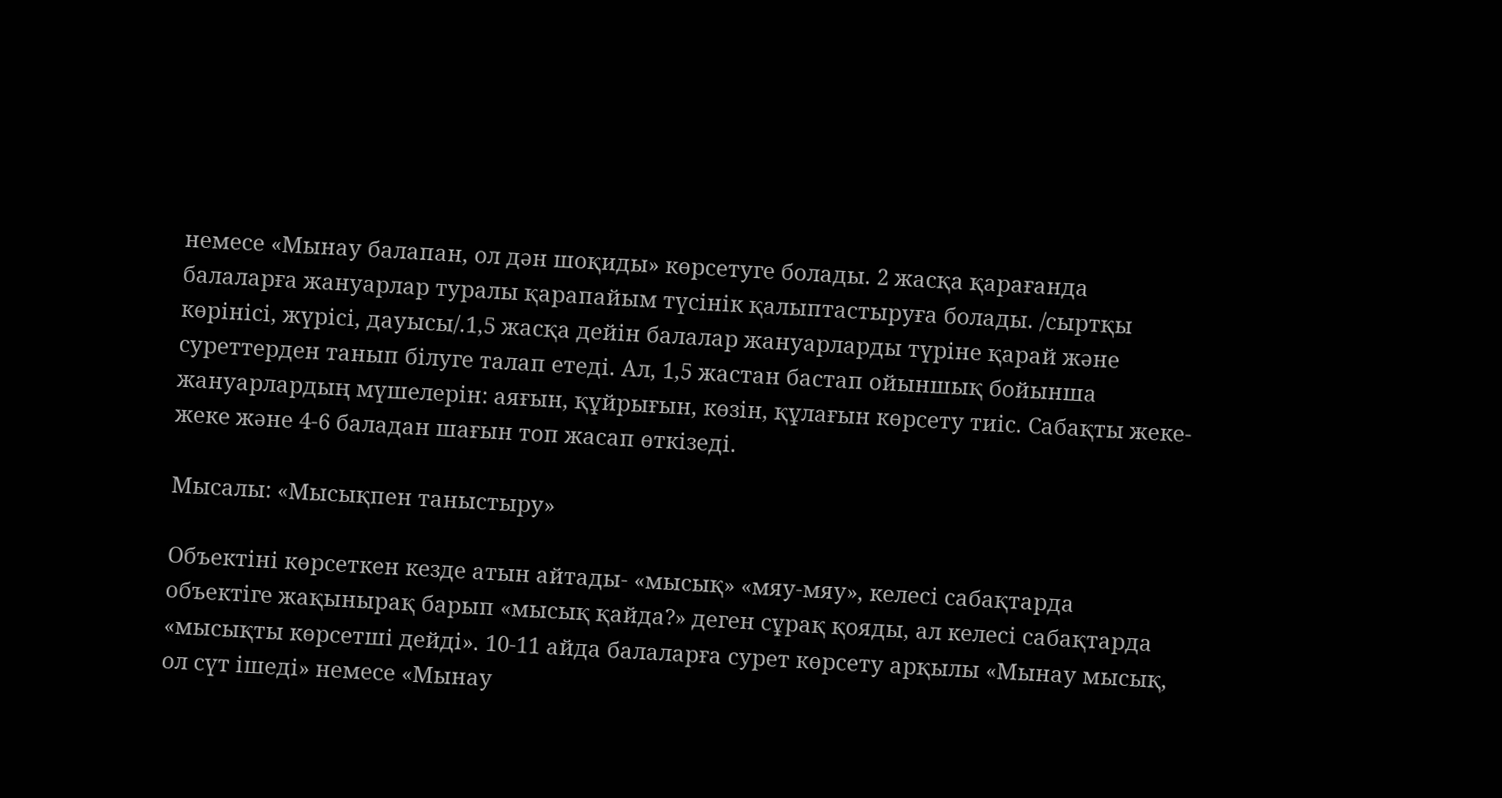немесе «Мынау балапан, ол дән шоқиды» көрсетуге болады. 2 жасқа қарағанда балаларға жануарлар туралы қарапайым түсінік қалыптастыруға болады. /сыртқы көрінісі, жүрісі, дауысы/.1,5 жасқа дейін балалар жануарларды түріне қарай және суреттерден танып білуге талап етеді. Ал, 1,5 жастан бастап ойыншық бойынша жануарлардың мүшелерін: аяғын, құйрығын, көзін, құлағын көрсету тиіс. Сабақты жеке-жеке және 4-6 баладан шағын топ жасап өткізеді.

Мысалы: «Мысықпен таныстыру»

Объектіні көрсеткен кезде атын айтады- «мысық» «мяу-мяу», келесі сабақтарда объектіге жақынырақ барып «мысық қайда?» деген сұрақ қояды, ал келесі сабақтарда «мысықты көрсетші дейді». 10-11 айда балаларға сурет көрсету арқылы «Мынау мысық, ол сүт ішеді» немесе «Мынау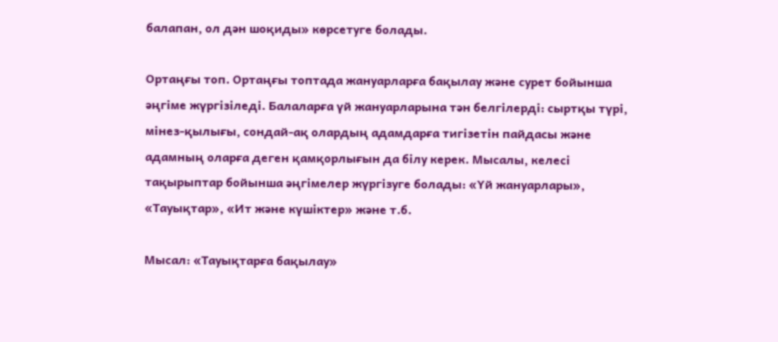балапан, ол дән шоқиды» көрсетуге болады.

Ортаңғы топ. Ортаңғы топтада жануарларға бақылау және сурет бойынша әңгіме жүргізіледі. Балаларға үй жануарларына тән белгілерді: сыртқы түрі, мінез-қылығы, сондай-ақ олардың адамдарға тигізетін пайдасы және адамның оларға деген қамқорлығын да білу керек. Мысалы, келесі тақырыптар бойынша әңгімелер жүргізуге болады: «Үй жануарлары», «Тауықтар», «Ит және күшіктер» және т.б.

Мысал: «Тауықтарға бақылау»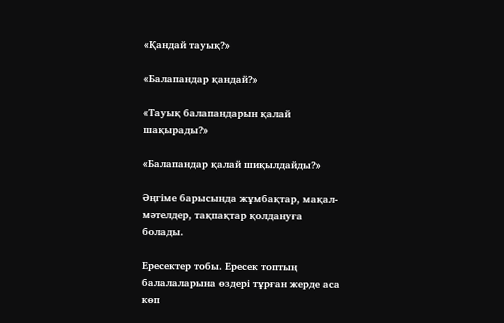«Қандай тауық?»

«Балапандар қандай?»

«Тауық балапандарын қалай шақырады?»

«Балапандар қалай шиқылдайды?»

Әңгіме барысында жұмбақтар, мақал-мәтелдер, тақпақтар қолдануға болады.

Ересектер тобы. Ересек топтың балалаларына өздері тұрған жерде аса көп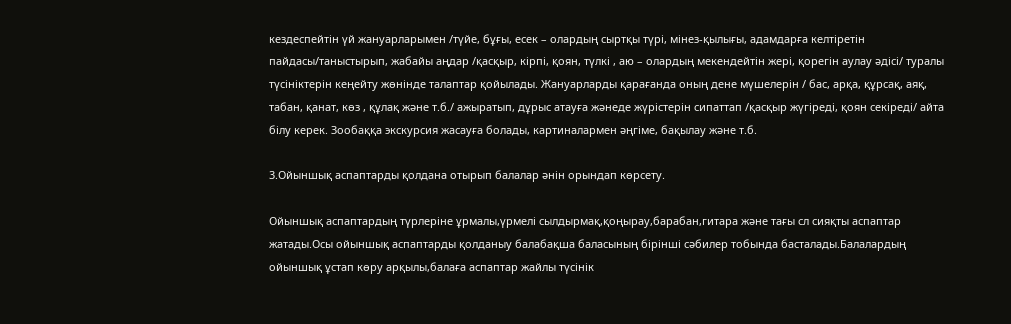кездеспейтін үй жануарларымен /түйе, бұғы, есек – олардың сыртқы түрі, мінез-қылығы, адамдарға келтіретін пайдасы/таныстырып, жабайы аңдар /қасқыр, кірпі, қоян, түлкі , аю – олардың мекендейтін жері, қорегін аулау әдісі/ туралы түсініктерін кеңейту жөнінде талаптар қойылады. Жануарларды қарағанда оның дене мүшелерін / бас, арқа, құрсақ, аяқ, табан, қанат, көз , құлақ және т.б./ ажыратып, дұрыс атауға жәнеде жүрістерін сипаттап /қасқыр жүгіреді, қоян секіреді/ айта білу керек. Зообаққа экскурсия жасауға болады, картиналармен әңгіме, бақылау және т.б.

3.Ойыншық аспаптарды қолдана отырып балалар әнін орындап көрсету.

Ойыншық аспаптардың түрлеріне ұрмалы,үрмелі сылдырмақ,қоңырау,барабан,гитара және тағы сл сияқты аспаптар жатады.Осы ойыншық аспаптарды қолданыу балабақша баласының бірінші сәбилер тобында басталады.Балалардың ойыншық ұстап көру арқылы,балаға аспаптар жайлы түсінік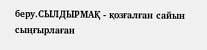беру.СЫЛДЫРМАҚ - қозғалған сайын сыңғырлаған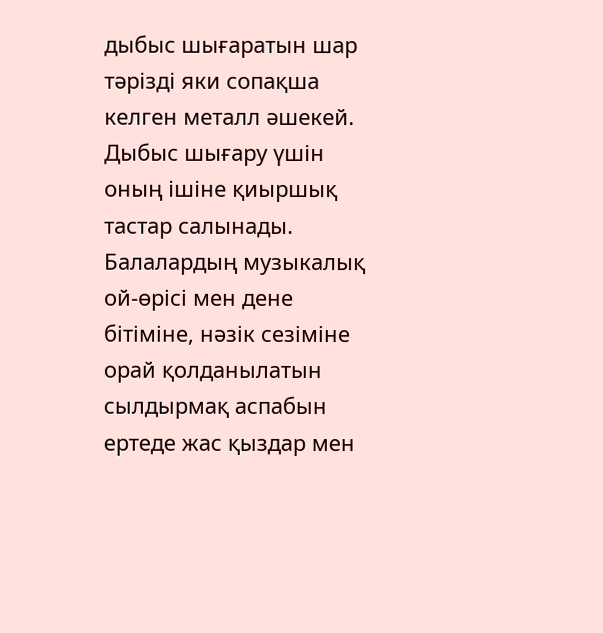дыбыс шығаратын шар тәрізді яки сопақша келген металл әшекей. Дыбыс шығару үшін оның ішіне қиыршық тастар салынады. Балалардың музыкалық ой-өрісі мен дене бітіміне, нәзік сезіміне орай қолданылатын сылдырмақ аспабын ертеде жас қыздар мен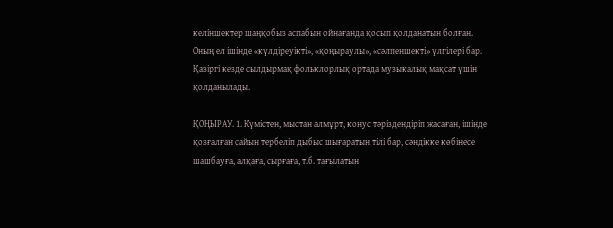келіншектер шаңқобыз аспабын ойнағанда қосып қолданатын болған. Оның ел ішінде «күлдіреуікті», «қоңыраулы», «сәлпеншекті» үлгілері бар. Қазіргі кезде сылдырмақ фольклорлық ортада музыкалық мақсат үшін қолданылады.

ҚОҢЫРАУ. 1. Күмістен, мыстан алмұрт, конус тәріздендіріп жасаған, ішінде қозғалған сайын тербеліп дыбыс шығаратын тілі бар, сәндікке көбінесе шашбауға, алқаға, сырғаға, т.б. тағылатын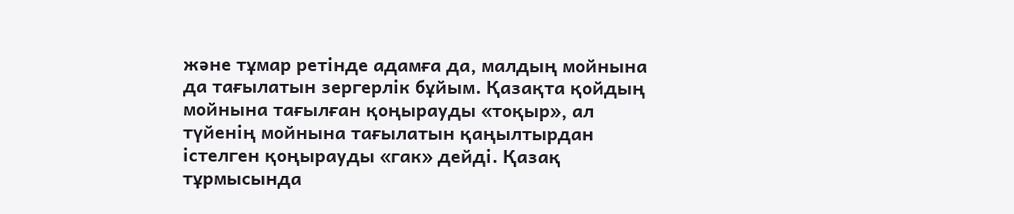және тұмар ретінде адамға да, малдың мойнына да тағылатын зергерлік бұйым. Қазақта қойдың мойнына тағылған қоңырауды «тоқыр», ал түйенің мойнына тағылатын қаңылтырдан істелген қоңырауды «гак» дейді. Қазақ тұрмысында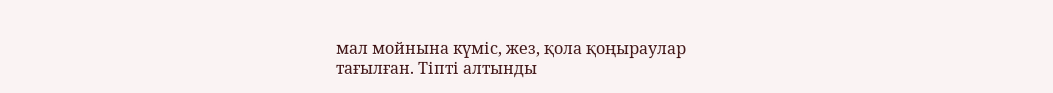мал мойнына күміс, жез, қола қоңыраулар тағылған. Тіпті алтынды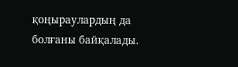қоңыраулардың да болғаны байқалады.